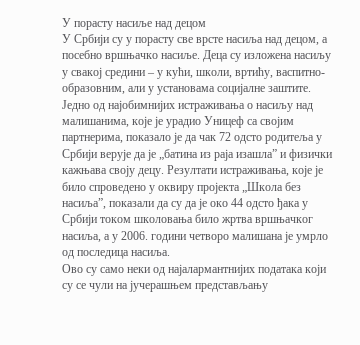У порасту насиље над децом
У Србији су у порасту све врсте насиља над децом, а посебно вршњачко насиље. Деца су изложена насиљу у свакој средини – у кући, школи, вртићу, васпитно-образовним, али у установама социјалне заштите. Једно од најобимнијих истраживања о насиљу над малишанима, које је урадио Уницеф са својим партнерима, показало је да чак 72 одсто родитеља у Србији верује да је „батина из раја изашла” и физички кажњава своју децу. Резултати истраживања, које је било спроведено у оквиру пројекта „Школа без насиља”, показали да су да је око 44 одсто ђака у Србији током школовања било жртва вршњачког насиља, а у 2006. години четворо малишана је умрло од последица насиља.
Ово су само неки од најалармантнијих података који су се чули на јучерашњем представљању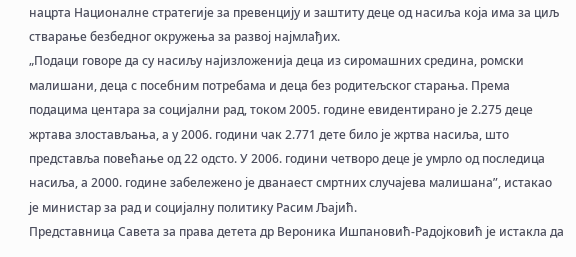нацрта Националне стратегије за превенцију и заштиту деце од насиља која има за циљ стварање безбедног окружења за развој најмлађих.
„Подаци говоре да су насиљу најизложенија деца из сиромашних средина, ромски малишани, деца с посебним потребама и деца без родитељског старања. Према подацима центара за социјални рад, током 2005. године евидентирано је 2.275 деце жртава злостављања, а у 2006. години чак 2.771 дете било је жртва насиља, што представља повећање од 22 одсто. У 2006. години четворо деце је умрло од последица насиља, а 2000. године забележено је дванаест смртних случајева малишана”, истакао је министар за рад и социјалну политику Расим Љајић.
Представница Савета за права детета др Вероника Ишпановић-Радојковић је истакла да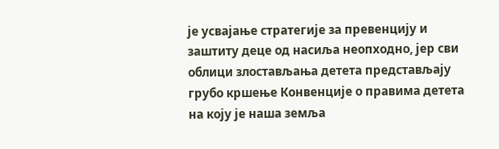је усвајање стратегије за превенцију и заштиту деце од насиља неопходно, јер сви облици злостављања детета представљају грубо кршење Конвенције о правима детета на коју је наша земља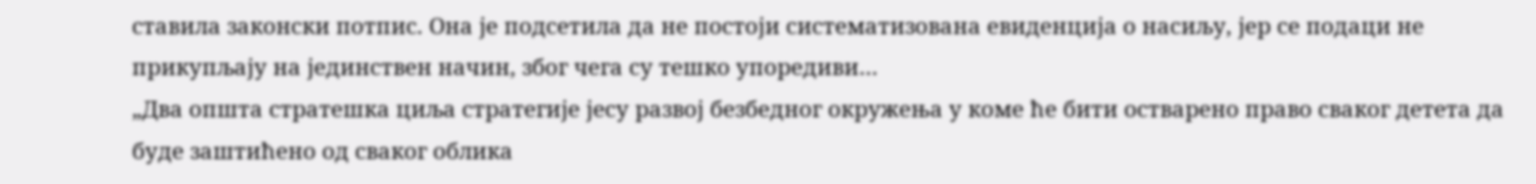ставила законски потпис. Она је подсетила да не постоји систематизована евиденција о насиљу, јер се подаци не прикупљају на јединствен начин, због чега су тешко упоредиви…
„Два општа стратешка циља стратегије јесу развој безбедног окружења у коме ће бити остварено право сваког детета да буде заштићено од сваког облика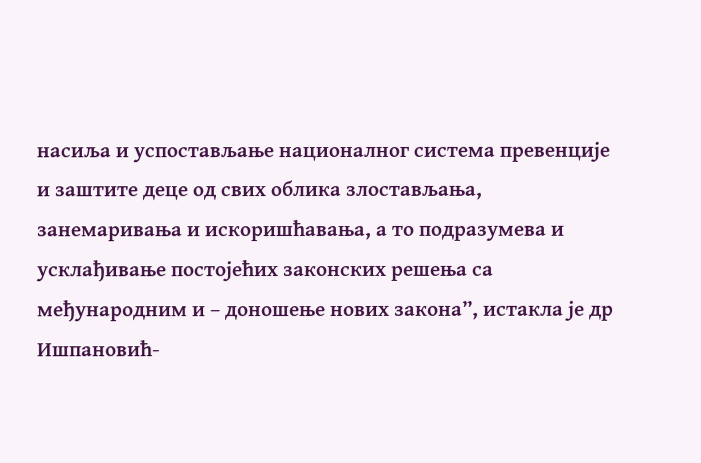насиља и успостављање националног система превенције и заштите деце од свих облика злостављања, занемаривања и искоришћавања, а то подразумева и усклађивање постојећих законских решења са међународним и – доношење нових закона”, истакла је др Ишпановић-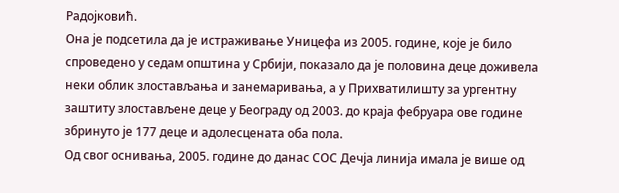Радојковић.
Она је подсетила да је истраживање Уницефа из 2005. године, које је било спроведено у седам општина у Србији, показало да је половина деце доживела неки облик злостављања и занемаривања, а у Прихватилишту за ургентну заштиту злостављене деце у Београду од 2003. до краја фебруара ове године збринуто је 177 деце и адолесцената оба пола.
Од свог оснивања, 2005. године до данас СОС Дечја линија имала је више од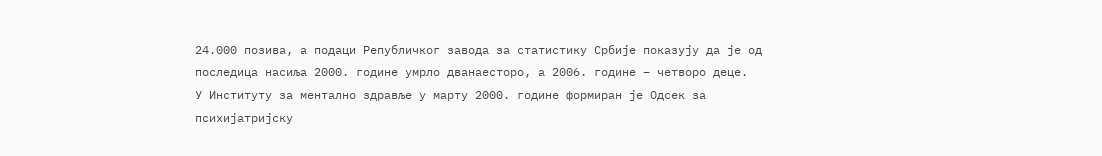24.000 позива, а подаци Републичког завода за статистику Србије показују да је од последица насиља 2000. године умрло дванаесторо, а 2006. године – четворо деце.
У Институту за ментално здравље у марту 2000. године формиран је Одсек за психијатријску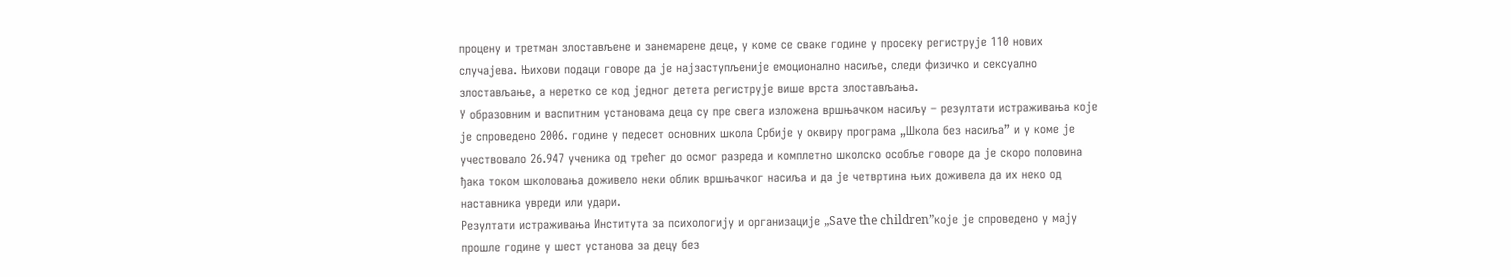процену и третман злостављене и занемарене деце, у коме се сваке године у просеку региструје 110 нових случајева. Њихови подаци говоре да је најзаступљеније емоционално насиље, следи физичко и сексуално злостављање, а неретко се код једног детета региструје више врста злостављања.
У образовним и васпитним установама деца су пре свега изложена вршњачком насиљу – резултати истраживања које је спроведено 2006. године у педесет основних школа Србије у оквиру програма „Школа без насиља” и у коме је учествовало 26.947 ученика од трећег до осмог разреда и комплетно школско особље говоре да је скоро половина ђака током школовања доживело неки облик вршњачког насиља и да је четвртина њих доживела да их неко од наставника увреди или удари.
Резултати истраживања Института за психологију и организације „Save the children”које је спроведено у мају прошле године у шест установа за децу без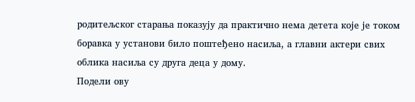родитељског старања показују да практично нема детета које је током боравка у установи било поштеђено насиља, а главни актери свих облика насиља су друга деца у дому.
Подели ову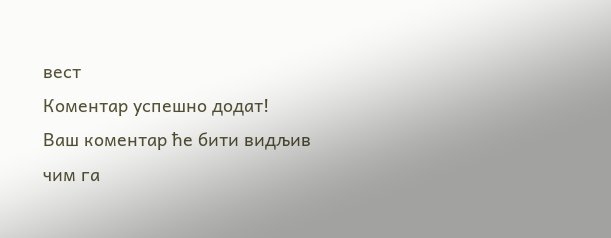вест
Комeнтар успeшно додат!
Ваш комeнтар ћe бити видљив чим га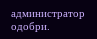администратор одобри.